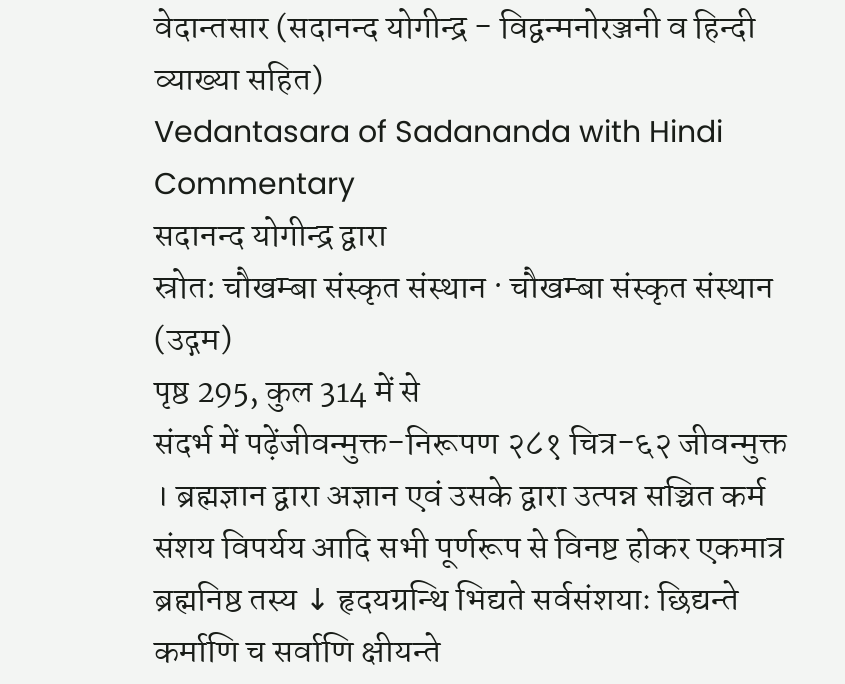वेदान्तसार (सदानन्द योगीन्द्र - विद्वन्मनोरञ्जनी व हिन्दी व्याख्या सहित)
Vedantasara of Sadananda with Hindi Commentary
सदानन्द योगीन्द्र द्वारा
स्रोत: चौखम्बा संस्कृत संस्थान · चौखम्बा संस्कृत संस्थान (उद्गम)
पृष्ठ 295, कुल 314 में से
संदर्भ में पढ़ेंजीवन्मुक्त-निरूपण २८१ चित्र-६२ जीवन्मुक्त । ब्रह्मज्ञान द्वारा अज्ञान एवं उसके द्वारा उत्पन्न सञ्चित कर्म संशय विपर्यय आदि सभी पूर्णरूप से विनष्ट होकर एकमात्र ब्रह्मनिष्ठ तस्य ↓ हृदयग्रन्थि भिद्यते सर्वसंशयाः छिद्यन्ते कर्माणि च सर्वाणि क्षीयन्ते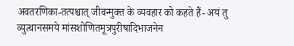अवतरणिका-तत्पश्चात् जीवन्मुक्त के व्यवहार को कहते हैं- अयं तु व्युत्थानसमये मांसशोणितमूत्रपुरीषादिभाजनेन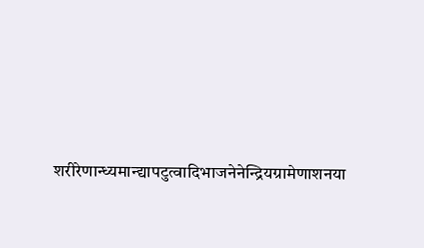शरीरेणान्ध्यमान्द्यापटुत्वादिभाजनेनेन्द्रियग्रामेणाशनया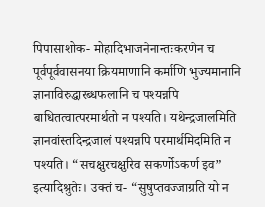पिपासाशोक- मोहादिभाजनेनान्तःकरणेन च पूर्वपूर्ववासनया क्रियमाणानि कर्माणि भुज्यमानानि ज्ञानाविरुद्धारब्धफलानि च पश्यन्नपि बाधितत्वात्परमार्थतो न पश्यति। यथेन्द्रजालमिति ज्ञानवांस्तदिन्द्रजालं पश्यन्नपि परमार्थमिदमिति न पश्यति। “सचक्षुरचक्षुरिव सकर्णोऽकर्ण इव” इत्यादिश्रुतेः। उक्तं च- “सुषुप्तवज्जाग्रति यो न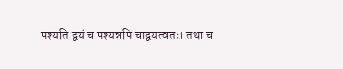पश्यति द्वयं च पश्यन्नपि चाद्वयत्वतः। तथा च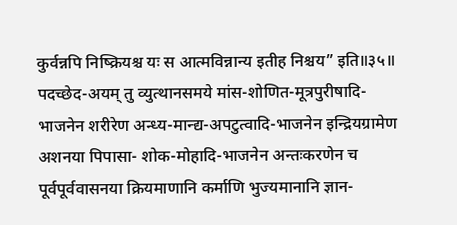कुर्वन्नपि निष्क्रियश्च यः स आत्मविन्नान्य इतीह निश्चय” इति॥३५॥ पदच्छेद-अयम् तु व्युत्थानसमये मांस-शोणित-मूत्रपुरीषादि-भाजनेन शरीरेण अन्ध्य-मान्द्य-अपटुत्वादि-भाजनेन इन्द्रियग्रामेण अशनया पिपासा- शोक-मोहादि-भाजनेन अन्तःकरणेन च पूर्वपूर्ववासनया क्रियमाणानि कर्माणि भुज्यमानानि ज्ञान-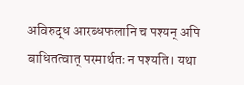अविरुद्ध आरब्धफलानि च पश्यन् अपि बाधितत्वात् परमार्थतः न पश्यति। यथा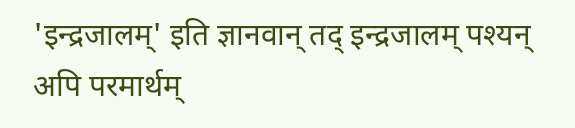'इन्द्रजालम्' इति ज्ञानवान् तद् इन्द्रजालम् पश्यन् अपि परमार्थम्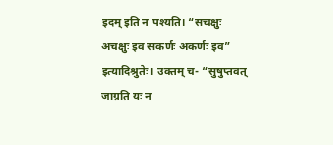इदम् इति न पश्यति। “सचक्षुः अचक्षुः इव सकर्णः अकर्णः इव” इत्यादिश्रुतेः। उक्तम् च- “सुषुप्तवत् जाग्रति यः न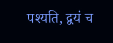पश्यति, द्वयं च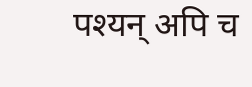पश्यन् अपि च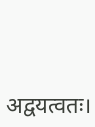अद्वयत्वतः।